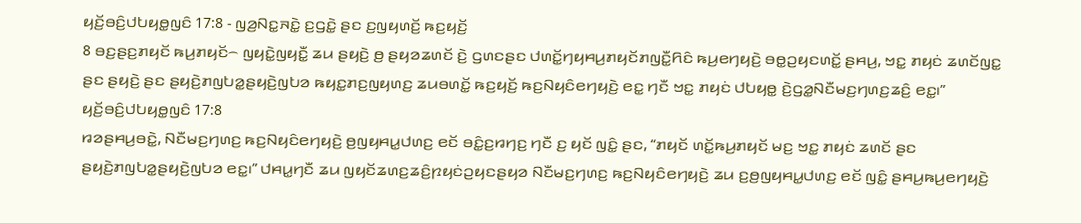ꤟꤢꤩ꤬ꤋꤢꤨ꤬ꤓꤝꤟꤥ꤭ꤜꤢꤨ 17:8 - ꤜꤤ꤬ꤡꤢ꤭ꤏꤢꤧ꤭ ꤢ꤬ꤞꤢꤧ꤭ ꤔꤢ ꤢ꤬ꤜꤟꤛꤢꤩ꤬ ꤒꤢ꤬ꤟꤢꤩ꤬
8 ꤋꤢ꤬ꤔꤢ꤬ꤊꤟꤢꤩ ꤒꤣ꤬ꤊꤟꤢꤩ꤮ ꤜꤟꤢꤧ꤭ꤜꤟꤢꤪ꤭ ꤘꤣ ꤔꤟꤢꤧ꤬ ꤥ꤬ ꤔꤟꤤꤘꤛꤢꤩ ꤢꤧ꤬ ꤞꤛꤢꤔꤢ ꤓꤛꤢꤩ꤭ꤚꤟꤌꤣ꤬ꤊꤟꤢꤩꤊꤜꤢꤪ꤭ꤖꤢꤨ ꤒꤣ꤬ꤕꤚꤟꤢꤧ꤬ ꤋꤥ꤭ꤑꤟꤢꤛꤢꤩ꤭ ꤔꤌꤣ꤬, ꤠꤢ꤭ ꤊꤟꤢꤦ ꤘꤛꤢꤩꤜꤢ꤭ ꤔꤢ ꤔꤟꤢꤧ꤬ ꤔꤢ ꤔꤟꤢꤧ꤬ꤊꤜꤝꤤ꤭ꤔꤟꤢꤧ꤬ꤜꤝꤤ ꤒꤟꤢ꤭ꤊꤢ꤬ꤜꤟꤛꤢ꤬ ꤘꤣꤋꤛꤢꤩ꤭ ꤒꤢ꤬ꤟꤢꤩ꤬ ꤒꤢ꤬ꤡꤟꤢꤨꤕꤚꤟꤢꤧ꤬ ꤕꤢ꤭ ꤚꤢꤪ ꤠꤢ꤭ ꤊꤟꤢꤦ ꤓꤝꤟꤥ꤭ ꤢꤧ꤬ꤞꤤ꤭ꤡꤢꤪꤗꤢ꤬ꤚꤛꤢ꤬ꤘꤢꤨ꤬ ꤕꤢ꤭꤯”
ꤟꤢꤩ꤬ꤋꤢꤨ꤬ꤓꤝꤟꤥ꤭ꤜꤢꤨ 17:8
ꤙꤤꤔꤌꤣ꤬ꤋꤢꤧ꤭, ꤡꤢꤪꤗꤢ꤬ꤚꤛꤢ꤬ ꤒꤢ꤬ꤡꤟꤢꤨꤕꤚꤟꤢꤧ꤬ ꤥ꤬ꤜꤟꤌꤣ꤭ꤓꤛꤢ꤬ ꤕꤢꤩ ꤋꤢꤨ꤭ꤢ꤬ꤙꤚꤢ꤬ ꤚꤢꤪ ꤢ꤬ ꤟꤢꤩ ꤜꤢꤨ꤭ ꤔꤢ, “ꤊꤟꤢꤩ ꤛꤢꤩ꤭ꤒꤣ꤬ꤊꤟꤢꤩ ꤗꤢ꤬ ꤠꤢ꤭ ꤊꤟꤢꤦ ꤘꤛꤢꤩ ꤔꤢ ꤔꤟꤢꤧ꤬ꤊꤜꤝꤤ꤭ꤔꤟꤢꤧ꤬ꤜꤝꤤ ꤕꤢ꤭꤯” ꤓꤌꤣ꤭ꤚꤢꤪ ꤘꤣ ꤜꤟꤢꤩꤘꤛꤢ꤬ꤘꤢꤨ꤬ꤐꤟꤢꤦꤑꤟꤢꤔꤟꤤ ꤡꤢꤪꤗꤢ꤬ꤚꤛꤢ꤬ ꤒꤢ꤬ꤡꤟꤢꤨꤕꤚꤟꤢꤧ꤬ ꤘꤣ ꤢ꤬ꤥ꤬ꤜꤟꤌꤣ꤭ꤓꤛꤢ꤬ ꤕꤢꤩ ꤜꤢꤨ꤭ ꤔꤌꤣ꤬ꤒꤣ꤬ꤕꤚꤟꤢꤧ꤬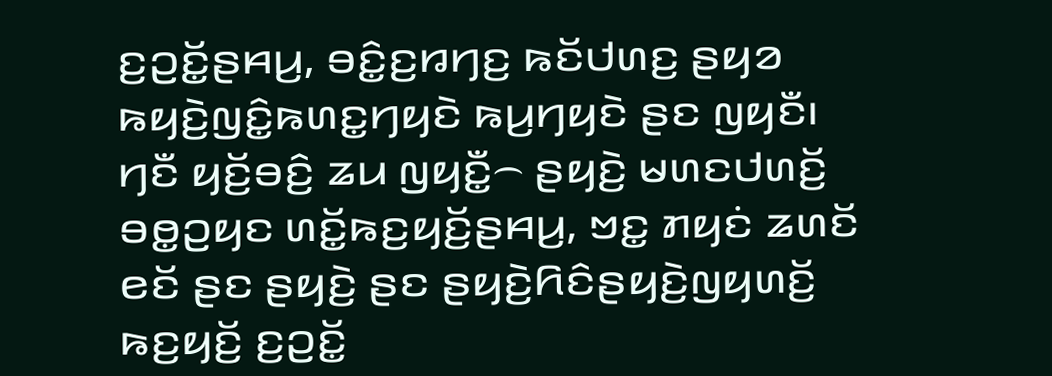ꤢ꤬ꤑꤢꤩ꤭ꤔꤌꤣ꤬, ꤋꤢꤨ꤭ꤢ꤬ꤙꤚꤢ꤬ ꤒꤢꤩꤓꤛꤢ꤬ ꤔꤟꤤ ꤒꤟꤢꤧ꤬ꤜꤢꤨ꤭ꤒꤛꤢ꤭ꤚꤟꤢꤧ ꤒꤣ꤬ꤚꤟꤢꤧ ꤔꤢ ꤜꤟꤢꤪ꤯
ꤚꤢꤪ ꤟꤢꤩ꤬ꤋꤢꤨ꤬ ꤘꤣ ꤜꤟꤢꤪ꤭꤮ ꤔꤟꤢꤧ꤬ ꤗꤛꤢꤓꤛꤢꤩ꤬ ꤋꤥ꤭ꤑꤟꤢ ꤛꤢꤩ꤭ꤒꤢ꤬ꤟꤢꤩ꤬ꤔꤌꤣ꤬, ꤠꤢ꤭ ꤊꤟꤢꤦ ꤘꤛꤢꤩ ꤕꤢꤩ ꤔꤢ ꤔꤟꤢꤧ꤬ ꤔꤢ ꤔꤟꤢꤧ꤬ꤖꤢꤨꤔꤟꤢꤧ꤬ꤜꤟꤛꤢꤩ꤬ ꤒꤢ꤬ꤟꤢꤩ꤬ ꤢ꤬ꤑꤢꤩ꤭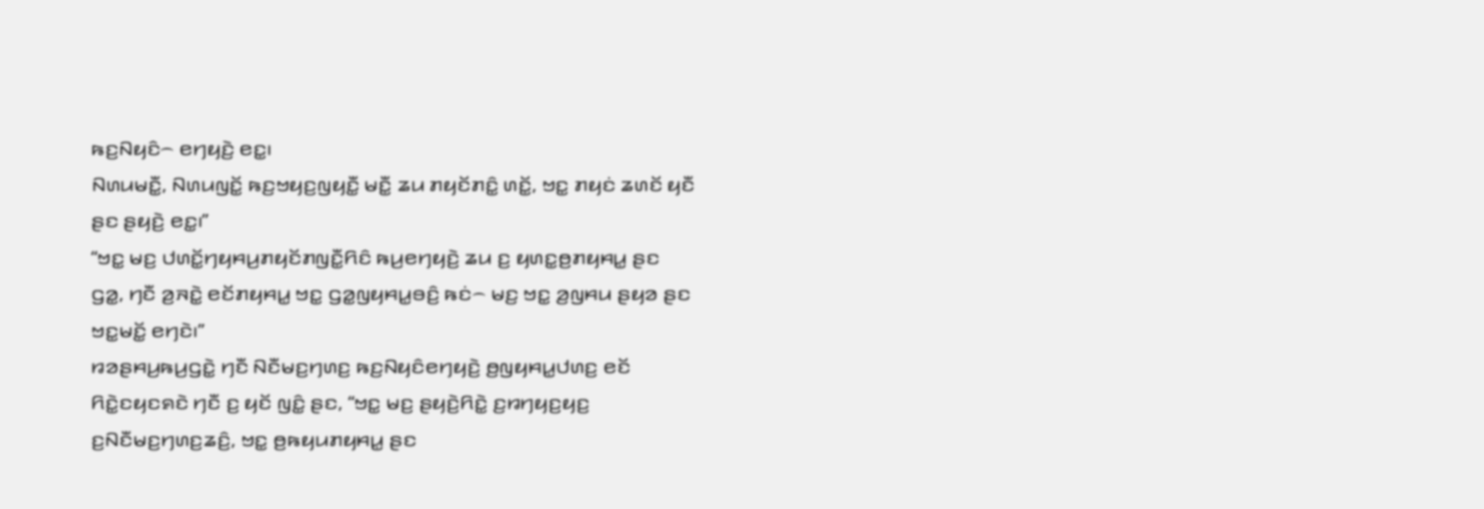ꤒꤢ꤬ꤡꤟꤢꤨ꤮ ꤕꤚꤟꤢꤧ꤬ ꤕꤢ꤭꤯
ꤡꤛꤣꤗꤢꤪ꤭, ꤡꤛꤣꤜꤢꤩ꤭ ꤒꤢ꤬ꤠꤟꤢ꤬ꤜꤟꤢꤪ꤭ ꤗꤢꤪ꤭ ꤘꤣ ꤊꤟꤢꤩꤊꤢꤨ꤭ ꤛꤢꤩ꤭, ꤠꤢ꤭ ꤊꤟꤢꤦ ꤘꤛꤢꤩ ꤟꤢꤪ ꤔꤢ ꤔꤟꤢꤧ꤬ ꤕꤢ꤭꤯”
“ꤠꤢ꤭ ꤗꤢ꤬ ꤓꤛꤢꤩ꤭ꤚꤟꤌꤣ꤬ꤊꤟꤢꤩꤊꤜꤢꤪ꤭ꤖꤢꤨ ꤒꤣ꤬ꤕꤚꤟꤢꤧ꤬ ꤘꤣ ꤢ꤬ ꤟꤛꤢ꤭ꤥ꤬ꤊꤟꤌꤣ꤭ ꤔꤢ ꤞꤤ꤭, ꤚꤢꤪ ꤤ꤬ꤏꤢꤧ꤭ ꤕꤢꤩꤊꤟꤌꤣ꤭ ꤠꤢ꤭ ꤞꤤ꤭ꤜꤟꤌꤣ꤭ꤋꤢꤨ꤬ ꤒꤢꤦ꤮ ꤗꤢ꤬ ꤠꤢ꤭ ꤤ꤬ꤜꤌꤣ ꤔꤟꤤ ꤔꤢ ꤠꤢ꤭ꤗꤢꤩ꤭ ꤕꤚꤢꤧ꤯”
ꤙꤤꤔꤌꤣ꤬ꤒꤣ꤬ꤞꤢꤧ꤭ ꤚꤢꤪ ꤡꤢꤪꤗꤢ꤬ꤚꤛꤢ꤬ ꤒꤢ꤬ꤡꤟꤢꤨꤕꤚꤟꤢꤧ꤬ ꤥ꤬ꤜꤟꤌꤣ꤭ꤓꤛꤢ꤬ ꤕꤢꤩ ꤖꤢꤧ꤭ꤢꤟꤢꤎꤢꤧ ꤚꤢꤪ ꤢ꤬ ꤟꤢꤩ ꤜꤢꤨ꤭ ꤔꤢ, “ꤠꤢ꤭ ꤗꤢ꤬ ꤔꤟꤢꤧ꤬ꤖꤢꤧ꤭ ꤢ꤬ꤙꤚꤟꤢ꤬ꤟꤢ꤬ ꤢ꤬ꤡꤢꤪꤗꤢ꤬ꤚꤛꤢ꤬ꤘꤢꤨ꤬, ꤠꤢ꤭ ꤥ꤬ꤒꤟꤣꤊꤟꤌꤣ꤭ ꤔꤢ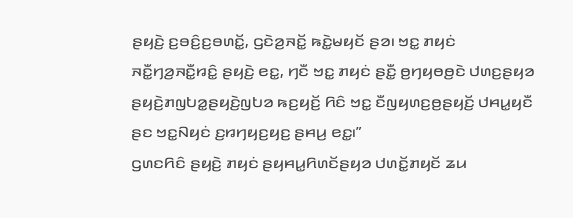ꤔꤟꤢꤧ꤬ ꤢ꤬ꤋꤢꤨ꤬ꤢ꤬ꤋꤛꤢꤩ꤭, ꤞꤢꤧꤤ꤬ꤏꤢꤩ꤭ ꤒꤢꤧ꤭ꤗꤟꤢꤩ ꤔꤤ꤯ ꤠꤢ꤭ ꤊꤟꤢꤦ ꤏꤢꤪ꤭ꤚꤤ꤬ꤏꤢꤪ꤭ꤙꤢꤨ꤭ ꤔꤟꤢꤧ꤬ ꤕꤢ꤭, ꤚꤢꤪ ꤠꤢ꤭ ꤊꤟꤢꤦ ꤔꤢꤪ꤭ ꤥ꤬ꤚꤟꤥꤥ꤬ꤢꤧ ꤓꤛꤢ꤬ꤔꤟꤤ ꤔꤟꤢꤧ꤬ꤊꤜꤝꤤ꤭ꤔꤟꤢꤧ꤬ꤜꤝꤤ ꤒꤢ꤬ꤟꤢꤩ꤬ ꤖꤢꤨ ꤠꤢ꤭ ꤢꤪꤜꤟꤛꤢ꤬ꤥ꤬ꤔꤟꤢꤩ꤬ ꤓꤌꤣ꤭ꤟꤢꤪ ꤔꤢ ꤠꤢ꤭ꤡꤟꤢꤦ ꤢ꤬ꤙꤚꤟꤢ꤬ꤟꤢ꤬ ꤔꤌꤣ꤬ ꤕꤢ꤭꤯”
ꤞꤛꤢꤖꤢꤨ ꤔꤟꤢꤧ꤬ ꤊꤟꤢꤦ ꤔꤟꤌꤣ꤭ꤖꤛꤢꤩꤔꤟꤤ ꤓꤛꤢꤩ꤭ꤊꤟꤢꤩ ꤘꤣ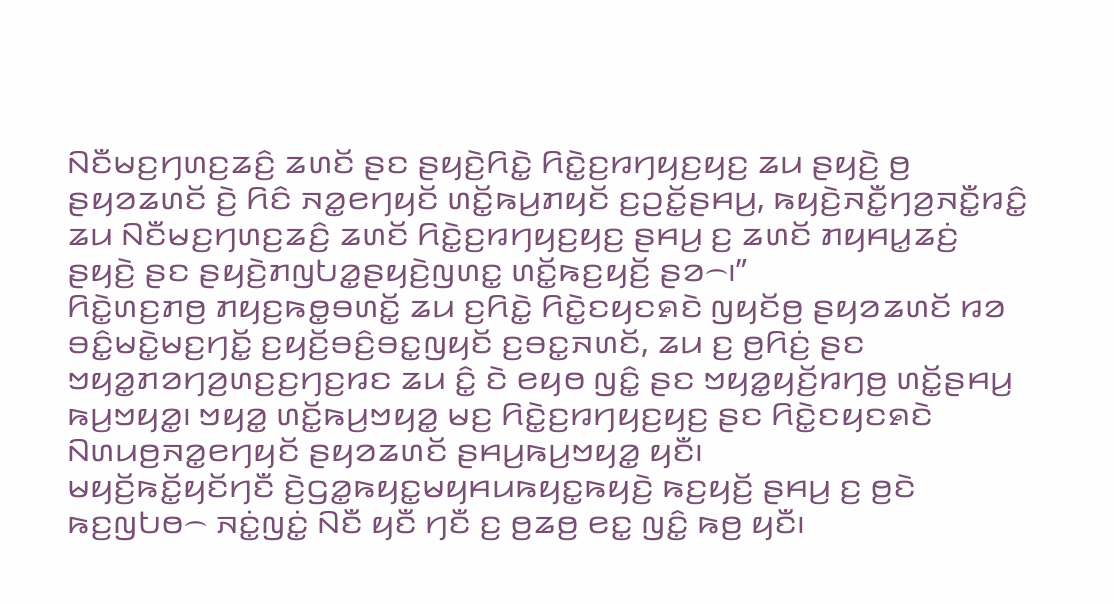ꤡꤢꤪꤗꤢ꤬ꤚꤛꤢ꤬ꤘꤢꤨ꤬ ꤘꤛꤢꤩ ꤔꤢ ꤔꤟꤢꤧ꤬ꤖꤢꤧ꤭ ꤖꤢꤧ꤭ꤢ꤬ꤙꤚꤟꤢ꤬ꤟꤢ꤬ ꤘꤣ ꤔꤟꤢꤧ꤬ ꤥ꤬ ꤔꤟꤤꤘꤛꤢꤩ ꤢꤧ꤬ ꤖꤢꤨ ꤏꤤ꤭ꤕꤚꤟꤢꤩ ꤛꤢꤩ꤭ꤒꤣ꤬ꤊꤟꤢꤩ ꤢ꤬ꤑꤢꤩ꤭ꤔꤌꤣ꤬, ꤒꤟꤢꤧ꤬ꤏꤢꤪ꤭ꤚꤤ꤬ꤏꤢꤪ꤭ꤙꤢꤨ꤭ ꤘꤣ ꤡꤢꤪꤗꤢ꤬ꤚꤛꤢ꤬ꤘꤢꤨ꤬ ꤘꤛꤢꤩ ꤖꤢꤧ꤭ꤢ꤬ꤙꤚꤟꤢ꤬ꤟꤢ꤬ ꤔꤌꤣ꤬ ꤢ꤬ ꤘꤛꤢꤩ ꤊꤟꤌꤣ꤭ꤘꤢꤦ꤬ ꤔꤟꤢꤧ꤬ ꤔꤢ ꤔꤟꤢꤧ꤬ꤊꤜꤝꤤ꤭ꤔꤟꤢꤧ꤬ꤜꤛꤢ꤭ ꤛꤢꤩ꤭ꤒꤢ꤬ꤟꤢꤩ꤬ ꤔꤤ꤮꤯”
ꤖꤢꤧ꤭ꤛꤢ꤬ꤊꤥ꤬ ꤊꤟꤢ꤬ꤒꤥ꤭ꤋꤛꤢꤩ꤭ ꤘꤣ ꤢ꤬ꤖꤢꤧ꤭ ꤖꤢꤧ꤭ꤢꤟꤢꤎꤢꤧ ꤜꤟꤢꤩꤥ꤬ ꤔꤟꤤꤘꤛꤢꤩ ꤙꤤ ꤋꤢꤨ꤭ꤗꤢꤧ꤭ꤗꤢ꤬ꤚꤢꤩ꤭ ꤢ꤬ꤟꤢꤩ꤬ꤋꤢꤨ꤬ꤋꤢ꤭ꤜꤟꤢꤩ ꤢ꤬ꤋꤢ꤭ꤏꤛꤢꤩ, ꤘꤣ ꤢ꤬ ꤥ꤬ꤖꤢꤦ꤬ ꤔꤢ ꤠꤟꤤ꤭ꤊꤤꤚꤤ꤬ꤛꤢ꤬ꤢ꤬ꤚꤢ꤬ꤙꤢ ꤘꤣ ꤢꤨ꤭ ꤢꤧ ꤕꤟꤥ ꤜꤢꤨ꤭ ꤔꤢ ꤠꤟꤤ꤭ꤟꤢꤩ꤬ꤙꤚꤥ꤬ ꤛꤢꤩ꤭ꤔꤌꤣ꤬ ꤒꤣ꤬ꤠꤟꤤ꤭꤯ ꤠꤟꤤ꤭ ꤛꤢꤩ꤭ꤒꤣ꤬ꤠꤟꤤ꤭ ꤗꤢ꤬ ꤖꤢꤧ꤭ꤢ꤬ꤙꤚꤟꤢ꤬ꤟꤢ꤬ ꤔꤢ ꤖꤢꤧ꤭ꤢꤟꤢꤎꤢꤧ ꤡꤛꤣꤥ꤬ꤏꤤ꤭ꤕꤚꤟꤢꤩ ꤔꤟꤤꤘꤛꤢꤩ ꤔꤌꤣ꤬ꤒꤣ꤬ꤠꤟꤤ꤭ ꤟꤢꤪ꤯
ꤗꤟꤢꤩ꤬ꤒꤢꤩ꤭ꤟꤢꤩꤚꤢꤪ ꤢꤧ꤬ꤞꤤ꤭ꤒꤟꤢ꤭ꤗꤟꤌꤣꤒꤟꤢ꤭ꤒꤟꤢꤧ꤬ ꤒꤢ꤬ꤟꤢꤩ꤬ ꤔꤌꤣ꤬ ꤢ꤬ ꤥ꤬ꤢꤧ ꤒꤢ꤬ꤜꤝꤥ꤮ ꤏꤢꤦ꤭ꤜꤢꤦ꤭ ꤡꤢꤪ ꤟꤢꤪ ꤚꤢꤪ ꤢ꤬ ꤥ꤬ꤘꤥ꤬ ꤕꤢ꤭ ꤜꤢꤨ꤭ ꤒꤥ꤬ ꤟꤢꤪ꤯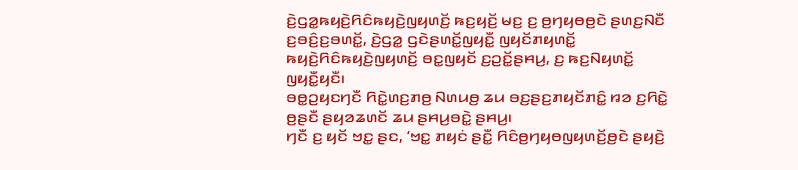ꤢꤧ꤬ꤞꤤ꤭ꤒꤟꤢꤧ꤬ꤖꤢꤨꤒꤟꤢꤧ꤬ꤜꤟꤛꤢꤩ꤬ ꤒꤢ꤬ꤟꤢꤩ꤬ ꤗꤢ꤬ ꤢ꤬ ꤥ꤬ꤚꤟꤥꤥ꤬ꤢꤧ ꤔꤛꤢ꤬ꤡꤢꤪ ꤢ꤬ꤋꤢꤨ꤬ꤢ꤬ꤋꤛꤢꤩ꤭, ꤢꤧ꤬ꤞꤤ꤭ ꤞꤢꤧꤔꤛꤢꤩ꤭ꤜꤟꤢꤪ꤭ ꤜꤟꤢꤩꤊꤟꤛꤢꤩ꤭ ꤒꤟꤢꤧ꤬ꤖꤢꤨꤒꤟꤢꤧ꤬ꤜꤟꤛꤢꤩ꤬ ꤋꤢ꤭ꤜꤟꤢꤩ ꤢ꤬ꤑꤢꤩ꤭ꤔꤌꤣ꤬, ꤢ꤬ ꤒꤢ꤬ꤡꤟꤛꤢꤩ꤭ ꤜꤟꤢꤪ꤭ꤟꤢꤪ꤯
ꤋꤥ꤭ꤑꤟꤢꤚꤢꤪ ꤖꤢꤧ꤭ꤛꤢ꤬ꤊꤥ꤬ ꤡꤛꤣꤥ꤬ ꤘꤣ ꤋꤢ꤬ꤔꤢ꤬ꤊꤟꤢꤩꤊꤢꤨ꤭ ꤙꤤ ꤢ꤬ꤖꤢꤧ꤭ ꤥ꤬ꤔꤢꤪ ꤔꤟꤤꤘꤛꤢꤩ ꤘꤣ ꤔꤌꤣ꤬ꤋꤢꤧ꤭ ꤔꤌꤣ꤬꤯
ꤚꤢꤪ ꤢ꤬ ꤟꤢꤩ ꤠꤢ꤭ ꤔꤢ, ‘ꤠꤢ꤭ ꤊꤟꤢꤦ ꤔꤢꤪ꤭ ꤖꤢꤨꤥ꤬ꤚꤟꤥꤜꤟꤛꤢꤩ꤬ꤥ꤬ꤢꤧ ꤔꤟꤢꤧ꤬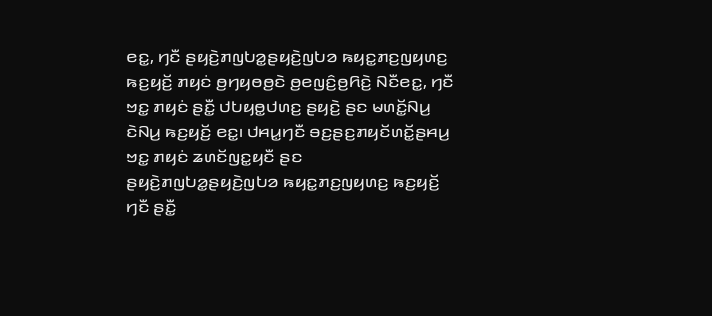ꤕꤢ꤭, ꤚꤢꤪ ꤔꤟꤢꤧ꤬ꤊꤜꤝꤤ꤭ꤔꤟꤢꤧ꤬ꤜꤝꤤ ꤒꤟꤢ꤭ꤊꤢ꤬ꤜꤟꤛꤢ꤬ ꤒꤢ꤬ꤟꤢꤩ꤬ ꤊꤟꤢꤦ ꤥ꤬ꤚꤟꤥꤥ꤬ꤢꤧ ꤥ꤬ꤕꤜꤢꤨ꤬ꤥ꤬ꤖꤢꤧ꤬ ꤡꤢꤪꤕꤢ꤭, ꤚꤢꤪ ꤠꤢ꤭ ꤊꤟꤢꤦ ꤔꤢꤪ꤭ ꤓꤝꤟꤥ꤭ꤓꤛꤢ꤬ ꤔꤟꤢꤧ꤬ ꤔꤢ ꤗꤛꤢꤩ꤭ꤡꤣ꤬ ꤢꤧꤡꤣ꤬ ꤒꤢ꤬ꤟꤢꤩ꤬ ꤕꤢ꤭꤯ ꤓꤌꤣ꤭ꤚꤢꤪ ꤋꤢ꤬ꤔꤢ꤬ꤊꤟꤢꤩꤛꤢꤩ꤭ꤔꤌꤣ꤬ ꤠꤢ꤭ ꤊꤟꤢꤦ ꤘꤛꤢꤩꤜꤢ꤭ꤟꤢꤪ ꤔꤢ ꤔꤟꤢꤧ꤬ꤊꤜꤝꤤ꤭ꤔꤟꤢꤧ꤬ꤜꤝꤤ ꤒꤟꤢ꤭ꤊꤢ꤬ꤜꤟꤛꤢ꤬ ꤒꤢ꤬ꤟꤢꤩ꤬ ꤚꤢꤪ ꤔꤢꤪ꤭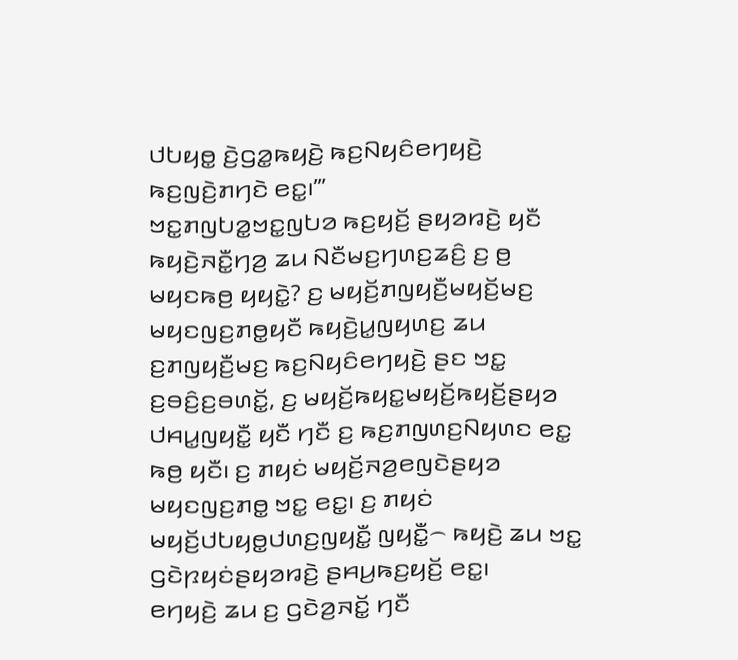ꤓꤝꤟꤥ꤭ ꤢꤧ꤬ꤞꤤ꤭ꤒꤟꤢꤧ꤬ ꤒꤢ꤬ꤡꤟꤢꤨꤕꤚꤟꤢꤧ꤬ ꤒꤢ꤬ꤜꤢꤧ꤬ꤊꤚꤢꤧ ꤕꤢ꤭꤯’”
ꤠꤢ꤭ꤊꤜꤝꤤ꤭ꤠꤢ꤭ꤜꤝꤤ ꤒꤢ꤬ꤟꤢꤩ꤬ ꤔꤟꤤꤙꤢꤧ꤬ ꤟꤢꤪ ꤒꤟꤢꤧ꤬ꤏꤢꤪ꤭ꤚꤤ꤬ ꤘꤣ ꤡꤢꤪꤗꤢ꤬ꤚꤛꤢ꤬ꤘꤢꤨ꤬ ꤢ꤬ ꤥ꤬ ꤗꤟꤢꤒꤥ꤬ ꤟꤟꤢꤧ꤭? ꤢ꤬ ꤗꤟꤢꤩ꤬ꤊꤜꤟꤢꤪ꤬ꤗꤟꤢꤩ꤬ꤗꤢ꤬ ꤗꤟꤢꤜꤢ꤬ꤊꤥ꤭ꤟꤢꤪ ꤒꤟꤢꤧ꤬ꤣ꤭ꤜꤟꤛꤢ꤬ ꤘꤣ ꤢ꤬ꤊꤜꤟꤢꤪ꤬ꤗꤢ꤬ ꤒꤢ꤬ꤡꤟꤢꤨꤕꤚꤟꤢꤧ꤬ ꤔꤢ ꤠꤢ꤭ ꤢ꤬ꤋꤢꤨ꤬ꤢ꤬ꤋꤛꤢꤩ꤭, ꤢ꤬ ꤗꤟꤢꤩ꤬ꤒꤟꤢ꤭ꤗꤟꤢꤩ꤬ꤒꤟꤢꤩ꤬ꤔꤟꤤ ꤓꤌꤣ꤭ꤜꤟꤢꤪ꤭ ꤟꤢꤪ ꤚꤢꤪ ꤢ꤬ ꤒꤢ꤬ꤊꤜꤛꤢ꤬ꤡꤟꤛꤢ ꤕꤢ꤭ ꤒꤥ꤬ ꤟꤢꤪ꤯ ꤢ꤬ ꤊꤟꤢꤦ ꤗꤟꤢꤩ꤬ꤏꤤ꤬ꤕꤜꤢꤧꤔꤟꤤ ꤗꤟꤢꤜꤢ꤬ꤊꤥ꤭ ꤠꤢ꤭ ꤕꤢ꤭꤯ ꤢ꤬ ꤊꤟꤢꤦ ꤗꤟꤢꤩ꤬ꤓꤝꤟꤥ꤭ꤓꤛꤢ꤬ꤜꤟꤢꤪ꤭ ꤜꤟꤢꤪ꤭꤮ ꤒꤟꤢꤧ꤬ ꤘꤣ ꤠꤢ꤭ ꤞꤢꤧꤐꤟꤢꤦꤔꤟꤤꤙꤢꤧ꤬ ꤔꤌꤣ꤬ꤒꤢ꤬ꤟꤢꤩ꤬ ꤕꤢ꤭꤯
ꤕꤚꤟꤢꤧ꤬ ꤘꤣ ꤢ꤬ ꤞꤢꤧꤤ꤬ꤏꤢꤩ꤭ ꤚꤢꤪ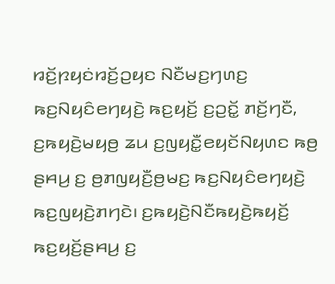ꤙꤢꤩ꤬ꤐꤟꤢꤦꤙꤢꤩ꤬ꤑꤟꤢ ꤡꤢꤪꤗꤢ꤬ꤚꤛꤢ꤬ ꤒꤢ꤬ꤡꤟꤢꤨꤕꤚꤟꤢꤧ꤬ ꤒꤢ꤬ꤟꤢꤩ꤬ ꤢ꤬ꤑꤢꤩ꤭ ꤊꤢꤩ꤬ꤚꤢꤪ, ꤢ꤬ꤒꤟꤢꤧ꤬ꤗꤟꤥ꤬ ꤘꤣ ꤢ꤬ꤜꤟꤢꤪ꤭ꤕꤟꤢꤩꤡꤟꤛꤢ ꤒꤥ꤬ ꤔꤌꤣ꤬ ꤢ꤬ ꤥ꤬ꤊꤜꤟꤢꤪ꤬ꤥ꤬ꤗꤢ꤬ ꤒꤢ꤬ꤡꤟꤢꤨꤕꤚꤟꤢꤧ꤬ ꤒꤢ꤬ꤜꤟꤢꤧ꤬ꤊꤚꤢꤧ꤯ ꤢ꤬ꤒꤟꤢꤧ꤬ꤡꤢꤪꤒꤟꤢꤧ꤬ꤒꤟꤢꤩ꤬ ꤒꤢ꤬ꤟꤢꤩ꤬ꤔꤌꤣ꤬ ꤢ꤬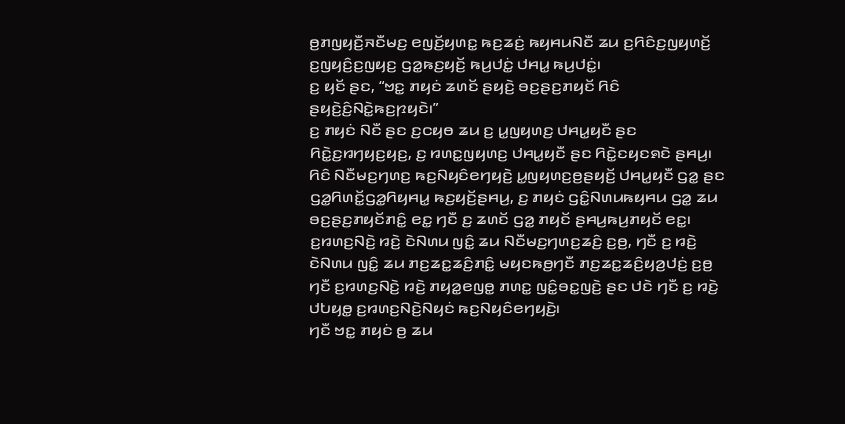ꤥ꤬ꤊꤜꤟꤢꤪ꤬ꤏꤢꤪꤗꤢ꤬ ꤕꤜꤢꤩ꤬ꤟꤛꤢ꤭ ꤒꤢ꤬ꤘꤢꤦ꤬ ꤒꤟꤌꤣꤡꤢꤪ ꤘꤣ ꤢ꤬ꤖꤢꤨꤢ꤬ꤜꤟꤛꤢꤩ꤬ ꤢ꤬ꤜꤟꤢꤨ꤬ꤢ꤬ꤜꤟꤢ꤬ ꤞꤤ꤭ꤒꤢ꤬ꤟꤢꤩ꤬ ꤒꤣ꤬ꤓꤢꤦ꤭ ꤓꤌꤣ꤭ ꤒꤣ꤬ꤓꤢꤦ꤭꤯
ꤢ꤬ ꤟꤢꤩ ꤔꤢ, “ꤠꤢ꤭ ꤊꤟꤢꤦ ꤘꤛꤢꤩ ꤔꤟꤢꤧ꤬ ꤋꤢ꤬ꤔꤢ꤬ꤊꤟꤢꤩ ꤖꤢꤨ ꤔꤟꤢꤧ꤬ꤢꤨ꤬ꤡꤢꤧ꤭ꤒꤢ꤬ꤐꤟꤢꤧ꤯”
ꤢ꤬ ꤊꤟꤢꤦ ꤡꤢꤪ ꤔꤢ ꤢ꤬ꤍꤟꤥ ꤘꤣ ꤢ꤬ ꤣ꤭ꤜꤟꤛꤢ꤬ ꤓꤌꤣ꤭ꤟꤢꤪ ꤔꤢ ꤖꤢꤧ꤭ꤢ꤬ꤙꤚꤟꤢ꤬ꤟꤢ꤬, ꤢ꤬ ꤙꤛꤢ꤭ꤜꤟꤛꤢ꤬ ꤓꤌꤣ꤭ꤟꤢꤪ ꤔꤢ ꤖꤢꤧ꤭ꤢꤟꤢꤎꤢꤧ ꤔꤌꤣ꤬꤯
ꤖꤢꤨ ꤡꤢꤪꤗꤢ꤬ꤚꤛꤢ꤬ ꤒꤢ꤬ꤡꤟꤢꤨꤕꤚꤟꤢꤧ꤬ ꤣ꤭ꤜꤟꤛꤢ꤬ꤥ꤬ꤔꤟꤢꤩ꤬ ꤓꤌꤣ꤭ꤟꤢꤪ ꤞꤤ꤭ ꤔꤢ ꤞꤤ꤭ꤖꤛꤢꤩ꤭ꤞꤤ꤭ꤖꤟꤌꤣ꤭ ꤒꤢ꤬ꤟꤢꤩ꤬ꤔꤌꤣ꤬, ꤢ꤬ ꤊꤟꤢꤦ ꤞꤢꤨ꤭ꤡꤛꤣꤒꤟꤌꤣ ꤞꤤ꤭ ꤘꤣ ꤋꤢ꤬ꤔꤢ꤬ꤊꤟꤢꤩꤊꤢꤨ꤭ ꤕꤢ꤭ ꤚꤢꤪ ꤢ꤬ ꤘꤛꤢꤩ ꤞꤤ꤭ ꤊꤟꤢꤩ ꤔꤌꤣ꤬ꤒꤣ꤬ꤊꤟꤢꤩ ꤕꤢ꤭꤯
ꤢ꤬ꤙꤛꤢ꤬ꤡꤢꤧ꤬ ꤙꤢꤧ꤬ ꤢꤧꤡꤛꤣ ꤜꤢꤨ꤭ ꤘꤣ ꤡꤢꤪꤗꤢ꤬ꤚꤛꤢ꤬ꤘꤢꤨ꤬ ꤢ꤬ꤥ꤬, ꤚꤢꤪ ꤢ꤬ ꤙꤢꤧ꤬ ꤢꤧꤡꤛꤣ ꤜꤢꤨ꤭ ꤘꤣ ꤊꤢ꤬ꤘꤢ꤭ꤘꤢꤨ꤬ꤊꤢꤨ꤭ ꤗꤟꤢꤒꤥ꤬ꤚꤢꤪ ꤊꤢ꤬ꤘꤢ꤭ꤘꤢꤨ꤬ꤟꤤ꤬ꤓꤢꤦ꤬ ꤢ꤬ꤥ꤬ ꤚꤢꤪ ꤢ꤬ꤙꤛꤢ꤬ꤡꤢꤧ꤬ ꤙꤢꤧ꤬ ꤊꤟꤤ꤭ꤕꤜꤥ꤭ ꤊꤛꤢ꤭ ꤜꤢꤨ꤭ꤋꤢ꤭ꤜꤢꤧ꤬ ꤔꤢ ꤓꤢꤧ ꤚꤢꤪ ꤢ꤬ ꤙꤢꤧ꤬ ꤓꤝꤟꤥ꤭ ꤢ꤬ꤙꤛꤢ꤬ꤡꤢꤧ꤬ꤡꤟꤢꤦ ꤒꤢ꤬ꤡꤟꤢꤨꤕꤚꤟꤢꤧ꤬꤯
ꤚꤢꤪ ꤠꤢ꤭ ꤊꤟꤢꤦ ꤥ꤬ ꤘꤣ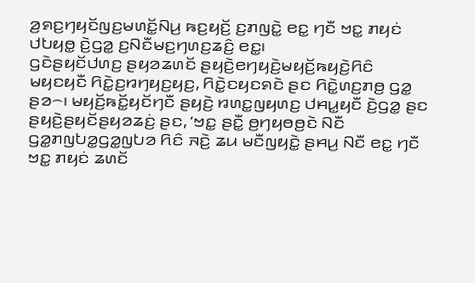ꤤ꤬ꤎꤢ꤬ꤚꤟꤢꤩꤜꤢ꤬ꤗꤛꤢꤩ꤭ꤡꤣ꤬ ꤒꤢ꤬ꤟꤢꤩ꤬ ꤢ꤬ꤊꤜꤢꤧ꤭ ꤕꤢ꤭ ꤚꤢꤪ ꤠꤢ꤭ ꤊꤟꤢꤦ ꤓꤝꤟꤥ꤭ ꤢꤧ꤬ꤞꤤ꤭ ꤢ꤬ꤡꤢꤪꤗꤢ꤬ꤚꤛꤢ꤬ꤘꤢꤨ꤬ ꤕꤢ꤭꤯
ꤞꤢꤧꤔꤟꤢꤩꤓꤛꤢ꤬ ꤔꤟꤤꤘꤛꤢꤩ ꤔꤟꤢꤧ꤬ꤕꤚꤟꤢꤧ꤬ꤗꤟꤢꤩ꤬ꤒꤟꤢꤧ꤬ꤖꤢꤨ ꤗꤟꤢꤟꤢꤪ ꤖꤢꤧ꤭ꤢ꤬ꤙꤚꤟꤢ꤬ꤟꤢ꤬, ꤖꤢꤧ꤭ꤢꤟꤢꤎꤢꤧ ꤔꤢ ꤖꤢꤧ꤭ꤛꤢ꤬ꤊꤥ꤬ ꤞꤤ꤭ ꤔꤤ꤮꤯ ꤗꤟꤢꤩ꤬ꤒꤢꤩ꤭ꤟꤢꤩꤚꤢꤪ ꤔꤟꤢꤧ꤬ ꤙꤛꤢ꤭ꤜꤟꤛꤢ꤬ ꤓꤌꤣ꤭ꤟꤢꤪ ꤢꤧ꤬ꤞꤤ꤭ ꤔꤢ ꤔꤟꤢꤧ꤬ꤔꤟꤢꤩꤔꤟꤤꤘꤢꤦ꤬ ꤔꤢ, ‘ꤠꤢ꤭ ꤔꤢꤪ꤭ ꤥ꤬ꤚꤟꤥꤥ꤬ꤢꤧ ꤡꤢꤪ ꤞꤤ꤭ꤊꤜꤝꤤ꤭ꤞꤤ꤭ꤜꤝꤤ ꤖꤢꤨ ꤏꤢꤧ꤬ ꤘꤣ ꤗꤢꤪꤜꤟꤢꤧ꤭ ꤔꤌꤣ꤬ ꤡꤢꤪ ꤕꤢ꤭ ꤚꤢꤪ ꤠꤢ꤭ ꤊꤟꤢꤦ ꤘꤛꤢꤩ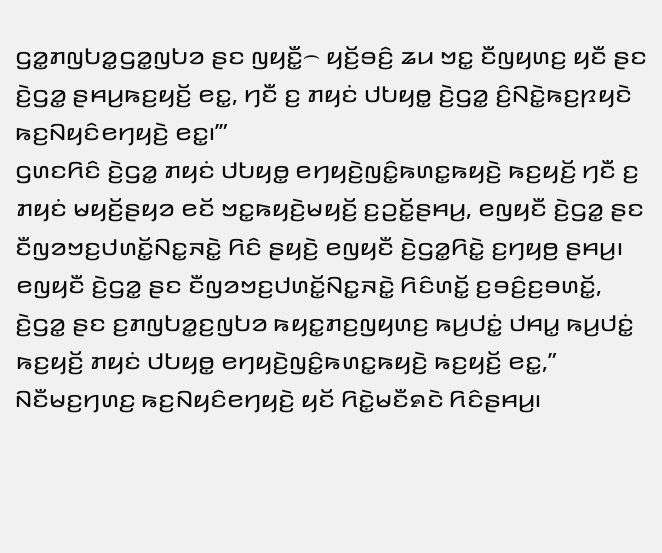ꤞꤤ꤭ꤊꤜꤝꤤ꤭ꤞꤤ꤭ꤜꤝꤤ ꤔꤢ ꤜꤟꤢꤪ꤭꤮ ꤟꤢꤩ꤬ꤋꤢꤨ꤬ ꤘꤣ ꤠꤢ꤭ ꤢꤪꤜꤟꤛꤢ꤬ ꤟꤢꤪ ꤔꤢ ꤢꤧ꤬ꤞꤤ꤭ ꤔꤌꤣ꤬ꤒꤢ꤬ꤟꤢꤩ꤬ ꤕꤢ꤭, ꤚꤢꤪ ꤢ꤬ ꤊꤟꤢꤦ ꤓꤝꤟꤥ꤭ ꤢꤧ꤬ꤞꤤ꤭ ꤢꤨ꤬ꤡꤢꤧ꤭ꤒꤢ꤬ꤐꤟꤢꤧ ꤒꤢ꤬ꤡꤟꤢꤨꤕꤚꤟꤢꤧ꤬ ꤕꤢ꤭꤯’”
ꤞꤛꤢꤖꤢꤨ ꤢꤧ꤬ꤞꤤ꤭ ꤊꤟꤢꤦ ꤓꤝꤟꤥ꤭ ꤕꤚꤟꤢꤧ꤬ꤜꤢꤨ꤭ꤒꤛꤢ꤭ꤒꤟꤢꤧ꤬ ꤒꤢ꤬ꤟꤢꤩ꤬ ꤚꤢꤪ ꤢ꤬ ꤊꤟꤢꤦ ꤗꤟꤢꤩ꤬ꤔꤟꤤ ꤕꤢꤩ ꤠꤢ꤭ꤒꤟꤢꤧ꤬ꤗꤟꤢꤩ꤬ ꤢ꤬ꤑꤢꤩ꤭ꤔꤌꤣ꤬, ꤕꤜꤟꤢꤪ ꤢꤧ꤬ꤞꤤ꤭ ꤔꤢ ꤢꤪꤜꤤꤠꤢ꤬ꤓꤛꤢꤩ꤭ꤡꤢ꤭ꤏꤢꤧ꤭ ꤖꤢꤨ ꤔꤟꤢꤧ꤬ ꤕꤜꤟꤢꤪ ꤢꤧ꤬ꤞꤤ꤭ꤖꤢꤧ꤭ ꤢ꤬ꤚꤟꤥ꤬ ꤔꤌꤣ꤬꤯ ꤕꤜꤟꤢꤪ ꤢꤧ꤬ꤞꤤ꤭ ꤔꤢ ꤢꤪꤜꤤꤠꤢ꤬ꤓꤛꤢꤩ꤭ꤡꤢ꤭ꤏꤢꤧ꤭ ꤖꤢꤨꤛꤢꤩ꤭ ꤢ꤬ꤋꤢꤨ꤬ꤢ꤬ꤋꤛꤢꤩ꤭, ꤢꤧ꤬ꤞꤤ꤭ ꤔꤢ ꤢ꤬ꤊꤜꤝꤤ꤭ꤢ꤬ꤜꤝꤤ ꤒꤟꤢ꤭ꤊꤢ꤬ꤜꤟꤛꤢ꤬ ꤒꤣ꤬ꤓꤢꤦ꤭ ꤓꤌꤣ꤭ ꤒꤣ꤬ꤓꤢꤦ꤭ ꤒꤢ꤬ꤟꤢꤩ꤬ ꤊꤟꤢꤦ ꤓꤝꤟꤥ꤭ ꤕꤚꤟꤢꤧ꤬ꤜꤢꤨ꤭ꤒꤛꤢ꤭ꤒꤟꤢꤧ꤬ ꤒꤢ꤬ꤟꤢꤩ꤬ ꤕꤢ꤭,” ꤡꤢꤪꤗꤢ꤬ꤚꤛꤢ꤬ ꤒꤢ꤬ꤡꤟꤢꤨꤕꤚꤟꤢꤧ꤬ ꤟꤢꤩ ꤖꤢꤧ꤭ꤗꤢꤪꤎꤢꤧ ꤖꤢꤨꤔꤌꤣ꤬꤯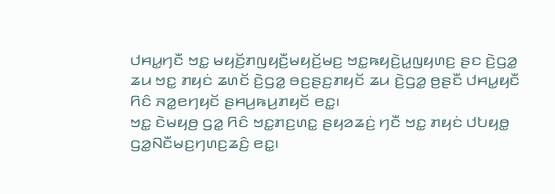ꤓꤌꤣ꤭ꤚꤢꤪ ꤠꤢ꤭ ꤗꤟꤢꤩ꤬ꤊꤜꤟꤢꤪ꤬ꤗꤟꤢꤩ꤬ꤗꤢ꤬ ꤠꤢ꤭ꤒꤟꤢꤧ꤬ꤣ꤭ꤜꤟꤛꤢ꤬ ꤔꤢ ꤢꤧ꤬ꤞꤤ꤭ ꤘꤣ ꤠꤢ꤭ ꤊꤟꤢꤦ ꤘꤛꤢꤩ ꤢꤧ꤬ꤞꤤ꤭ ꤋꤢ꤬ꤔꤢ꤬ꤊꤟꤢꤩ ꤘꤣ ꤢꤧ꤬ꤞꤤ꤭ ꤥ꤬ꤔꤢꤪ ꤓꤌꤣ꤭ꤟꤢꤪ ꤖꤢꤨ ꤏꤤ꤭ꤕꤚꤟꤢꤩ ꤔꤌꤣ꤬ꤒꤣ꤬ꤊꤟꤢꤩ ꤕꤢ꤭꤯
ꤠꤢ꤭ ꤢꤧꤗꤟꤥ꤬ ꤞꤤ꤭ ꤖꤢꤨ ꤠꤢ꤭ꤊꤢ꤬ꤛꤢ꤭ ꤔꤟꤤꤘꤢꤦ꤬ ꤚꤢꤪ ꤠꤢ꤭ ꤊꤟꤢꤦ ꤓꤝꤟꤥ꤭ ꤞꤤ꤭ꤡꤢꤪꤗꤢ꤬ꤚꤛꤢ꤬ꤘꤢꤨ꤬ ꤕꤢ꤭꤯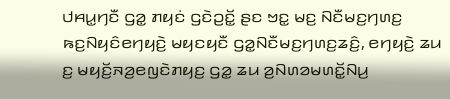ꤓꤌꤣ꤭ꤚꤢꤪ ꤞꤤ꤭ ꤊꤟꤢꤦ ꤞꤢꤧꤑꤢꤩ꤭ ꤔꤢ ꤠꤢ꤭ ꤗꤢ꤬ ꤡꤢꤪꤗꤢ꤬ꤚꤛꤢ꤬ ꤒꤢ꤬ꤡꤟꤢꤨꤕꤚꤟꤢꤧ꤬ ꤗꤟꤢꤟꤢꤪ ꤞꤤ꤭ꤡꤢꤪꤗꤢ꤬ꤚꤛꤢ꤬ꤘꤢꤨ꤬, ꤕꤚꤟꤢꤧ꤬ ꤘꤣ ꤢ꤬ ꤗꤟꤢꤩ꤬ꤏꤤ꤬ꤕꤜꤢꤧꤊꤟꤢ꤬ ꤞꤤ꤭ ꤘꤣ ꤤ꤬ꤡꤛꤤꤗꤛꤢꤩ꤭ꤡꤣ꤬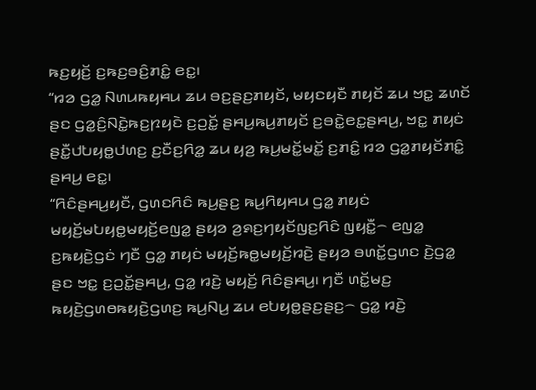ꤒꤢ꤬ꤟꤢꤩ꤬ ꤢ꤬ꤒꤢ꤬ꤋꤢꤨ꤬ꤊꤢꤨ꤭ ꤕꤢ꤭꤯
“ꤙꤤ ꤞꤤ꤭ ꤡꤛꤣꤒꤟꤌꤣ ꤘꤣ ꤋꤢ꤬ꤔꤢ꤬ꤊꤟꤢꤩ, ꤗꤟꤢꤟꤢꤪ ꤊꤟꤢꤩ ꤘꤣ ꤠꤢ꤭ ꤘꤛꤢꤩ ꤔꤢ ꤞꤤ꤭ꤢꤨ꤬ꤡꤢꤧ꤭ꤒꤢ꤬ꤐꤟꤢꤧ ꤢ꤬ꤑꤢꤩ꤭ ꤔꤌꤣ꤬ꤒꤣ꤬ꤊꤟꤢꤩ ꤢ꤬ꤋꤢꤧ꤭ꤕꤢ꤭ꤔꤌꤣ꤬, ꤠꤢ꤭ ꤊꤟꤢꤦ ꤔꤢꤪ꤭ꤓꤝꤟꤥ꤭ꤓꤛꤢ꤬ ꤢ꤬ꤢꤪꤢ꤬ꤖꤤ꤭ ꤘꤣ ꤟꤤ꤬ ꤒꤣ꤬ꤗꤢꤩ꤭ꤗꤢꤩ꤭ ꤢ꤬ꤊꤢꤨ꤭ ꤙꤤ ꤞꤤ꤭ꤊꤟꤢꤩꤊꤢꤨ꤭ ꤔꤌꤣ꤬ ꤕꤢ꤭꤯
“ꤖꤢꤨꤔꤌꤣ꤬ꤟꤢꤪ, ꤞꤛꤢꤖꤢꤨ ꤒꤣ꤬ꤔꤢ꤬ ꤒꤣ꤬ꤖꤟꤌꤣ ꤞꤤ꤭ ꤊꤟꤢꤦ ꤗꤟꤢꤩ꤬ꤗꤝꤟꤥ꤭ꤗꤟꤢꤩ꤬ꤕꤜꤤ꤭ ꤔꤟꤤ ꤤ꤬ꤎꤢ꤬ꤚꤟꤢꤩꤜꤢ꤬ꤖꤢꤨ ꤜꤟꤢꤪ꤭꤮ ꤕꤜꤤ꤭ ꤢ꤬ꤒꤟꤢꤧ꤬ꤞꤢꤦ ꤚꤢꤪ ꤞꤤ꤭ ꤊꤟꤢꤦ ꤗꤟꤢꤩ꤬ꤒꤥ꤭ꤗꤟꤢꤩ꤬ꤙꤢꤧ꤬ ꤔꤟꤤ ꤋꤛꤢꤩ꤭ꤞꤛꤢ ꤢꤧ꤬ꤞꤤ꤭ ꤔꤢ ꤠꤢ꤭ ꤢ꤬ꤑꤢꤩ꤭ꤔꤌꤣ꤬, ꤞꤤ꤭ ꤙꤢꤧ꤬ ꤗꤟꤢꤩ꤬ ꤖꤢꤨꤔꤌꤣ꤬꤯ ꤚꤢꤪ ꤛꤢꤩ꤭ꤗꤢ꤬ ꤒꤟꤢꤧ꤬ꤞꤛꤥꤒꤟꤢꤧ꤬ꤞꤛꤢ꤬ ꤒꤣ꤬ꤡꤣ꤬ ꤘꤣ ꤕꤝꤟꤥ꤭ꤔꤢ꤬ꤔꤢ꤬꤮ ꤞꤤ꤭ ꤙꤢꤧ꤬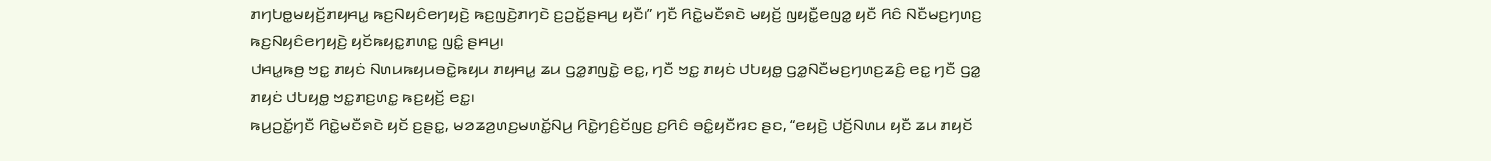ꤊꤚꤝꤥ꤭ꤗꤟꤢꤩ꤬ꤊꤟꤌꤣ꤭ ꤒꤢ꤬ꤡꤟꤢꤨꤕꤚꤟꤢꤧ꤬ ꤒꤢ꤬ꤜꤢꤧ꤬ꤊꤚꤢꤧ ꤢ꤬ꤑꤢꤩ꤭ꤔꤌꤣ꤬ ꤟꤢꤪ꤯” ꤚꤢꤪ ꤖꤢꤧ꤭ꤗꤢꤪꤎꤢꤧ ꤗꤟꤢꤩ꤬ ꤜꤟꤢꤪ꤭ꤕꤜꤤ꤭ ꤟꤢꤪ ꤖꤢꤨ ꤡꤢꤪꤗꤢ꤬ꤚꤛꤢ꤬ ꤒꤢ꤬ꤡꤟꤢꤨꤕꤚꤟꤢꤧ꤬ ꤟꤢꤩꤒꤟꤢ꤭ꤊꤛꤢ꤭ ꤜꤢꤨ꤭ ꤔꤌꤣ꤬꤯
ꤓꤌꤣ꤭ꤒꤥ꤬ ꤠꤢ꤭ ꤊꤟꤢꤦ ꤡꤛꤣꤒꤟꤣꤋꤢꤧ꤭ꤒꤟꤣ ꤊꤟꤌꤣ꤭ ꤘꤣ ꤞꤤ꤭ꤊꤜꤢꤧ꤭ ꤕꤢ꤭, ꤚꤢꤪ ꤠꤢ꤭ ꤊꤟꤢꤦ ꤓꤝꤟꤥ꤭ ꤞꤤ꤭ꤡꤢꤪꤗꤢ꤬ꤚꤛꤢ꤬ꤘꤢꤨ꤬ ꤕꤢ꤭ ꤚꤢꤪ ꤞꤤ꤭ ꤊꤟꤢꤦ ꤓꤝꤟꤥ꤭ ꤠꤢ꤭ꤊꤢ꤬ꤛꤢ꤭ ꤒꤢ꤬ꤟꤢꤩ꤬ ꤕꤢ꤭꤯
ꤒꤣ꤬ꤑꤢꤩ꤭ꤚꤢꤪ ꤖꤢꤧ꤭ꤗꤢꤪꤎꤢꤧ ꤟꤢꤩ ꤢ꤬ꤔꤢ꤭, ꤗꤤꤘꤤ꤬ꤛꤢ꤬ꤗꤛꤢꤩ꤭ꤡꤣ꤬ ꤖꤢꤧ꤭ꤚꤢꤨ꤬ꤢꤩꤜꤢ꤬ ꤢ꤬ꤖꤢꤨ ꤋꤢꤨ꤭ꤟꤢꤪꤙꤢ ꤔꤢ, “ꤕꤟꤢꤧ꤬ ꤓꤢꤩ꤬ꤡꤛꤣ ꤟꤢꤪ ꤘꤣ ꤊꤟꤢꤩ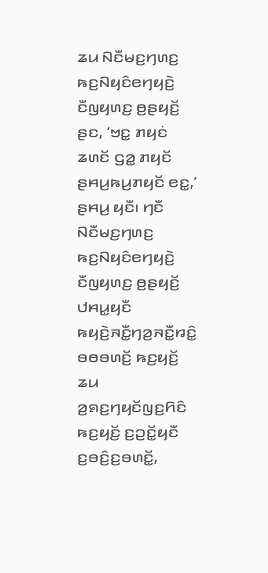ꤘꤣ ꤡꤢꤪꤗꤢ꤬ꤚꤛꤢ꤬ ꤒꤢ꤬ꤡꤟꤢꤨꤕꤚꤟꤢꤧ꤬ ꤢꤪꤜꤟꤛꤢ꤬ ꤥ꤬ꤔꤟꤢꤩ꤬ ꤔꤢ, ‘ꤠꤢ꤭ ꤊꤟꤢꤦ ꤘꤛꤢꤩ ꤞꤤ꤭ ꤊꤟꤢꤩ ꤔꤌꤣ꤬ꤒꤣ꤬ꤊꤟꤢꤩ ꤕꤢ꤭,’ ꤔꤌꤣ꤬ ꤟꤢꤪ꤯ ꤚꤢꤪ ꤡꤢꤪꤗꤢ꤬ꤚꤛꤢ꤬ ꤒꤢ꤬ꤡꤟꤢꤨꤕꤚꤟꤢꤧ꤬ ꤢꤪꤜꤟꤛꤢ꤬ ꤥ꤬ꤔꤟꤢꤩ꤬ ꤓꤌꤣ꤭ꤟꤢꤪ ꤒꤟꤢꤧ꤬ꤏꤢꤪ꤭ꤚꤤ꤬ꤏꤢꤪ꤭ꤙꤢꤨ꤭ ꤋꤥꤋꤛꤢꤩ꤬ ꤒꤢ꤬ꤟꤢꤩ꤬ ꤘꤣ ꤤ꤬ꤎꤢ꤬ꤚꤟꤢꤩꤜꤢ꤬ꤖꤢꤨ ꤒꤢ꤬ꤟꤢꤩ꤬ ꤢ꤬ꤑꤢꤩ꤭ꤟꤢꤪ ꤢ꤬ꤋꤢꤨ꤬ꤢ꤬ꤋꤛꤢꤩ꤭,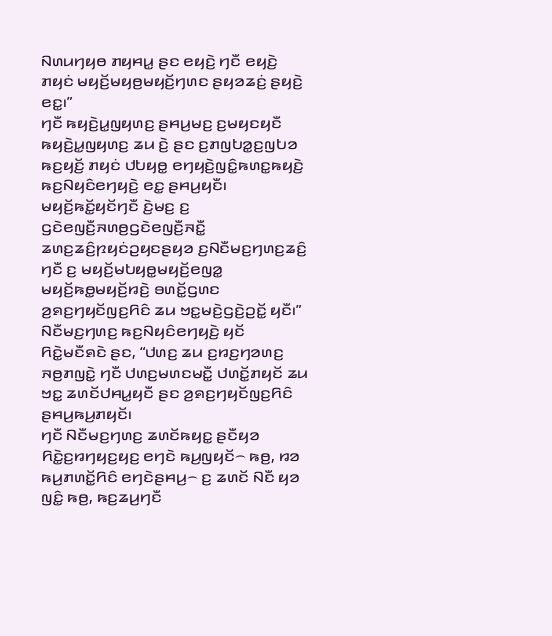ꤡꤛꤣꤚꤟꤥ ꤊꤟꤌꤣ꤭ ꤔꤢ ꤕꤟꤢꤧ꤬ ꤚꤢꤪ ꤕꤟꤢꤧ꤬ ꤊꤟꤢꤦ ꤗꤟꤢꤩ꤬ꤗꤟꤥ꤬ꤗꤟꤢꤩ꤬ꤚꤛꤢ ꤔꤟꤤꤘꤢꤦ꤬ ꤔꤟꤢꤧ꤬ ꤕꤢ꤭꤯”
ꤚꤢꤪ ꤒꤟꤢꤧ꤬ꤣ꤭ꤜꤟꤛꤢ꤬ ꤔꤌꤣ꤬ꤗꤢ꤬ ꤢ꤬ꤗꤟꤢꤟꤢꤪ ꤒꤟꤢꤧ꤬ꤣ꤭ꤜꤟꤛꤢ꤬ ꤘꤣ ꤢꤧ꤬ ꤔꤢ ꤢ꤬ꤊꤜꤝꤤ꤭ꤢ꤬ꤜꤝꤤ ꤒꤢ꤬ꤟꤢꤩ꤬ ꤊꤟꤢꤦ ꤓꤝꤟꤥ꤭ ꤕꤚꤟꤢꤧ꤬ꤜꤢꤨ꤭ꤒꤛꤢ꤭ꤒꤟꤢꤧ꤬ ꤒꤢ꤬ꤡꤟꤢꤨꤕꤚꤟꤢꤧ꤬ ꤕꤢ꤭ ꤔꤌꤣ꤬ꤟꤢꤪ꤯ ꤗꤟꤢꤩ꤬ꤒꤢꤩ꤭ꤟꤢꤩꤚꤢꤪ ꤢꤧ꤬ꤗꤢ꤬ ꤢ꤬ ꤞꤢꤧꤕꤜꤢꤪ꤬ꤏꤛꤥ꤬ꤞꤢꤧꤕꤜꤢꤪ꤬ꤏꤢꤪ꤭ ꤘꤛꤢ꤬ꤘꤢꤨ꤬ꤐꤟꤢꤦꤑꤟꤢꤔꤟꤤ ꤢ꤬ꤡꤢꤪꤗꤢ꤬ꤚꤛꤢ꤬ꤘꤢꤨ꤬ ꤚꤢꤪ ꤢ꤬ ꤗꤟꤢꤩ꤬ꤗꤝꤟꤥ꤭ꤗꤟꤢꤩ꤬ꤕꤜꤤ꤭ ꤗꤟꤢꤩ꤬ꤒꤥ꤭ꤗꤟꤢꤩ꤬ꤙꤢꤧ꤬ ꤋꤛꤢꤩ꤭ꤞꤛꤢ ꤤ꤬ꤎꤢ꤬ꤚꤟꤢꤩꤜꤢ꤬ꤖꤢꤨ ꤘꤣ ꤠꤢ꤭ꤗꤢꤧ꤬ꤞꤢꤧ꤬ꤑꤢꤩ꤭ ꤟꤢꤪ꤯”
ꤡꤢꤪꤗꤢ꤬ꤚꤛꤢ꤬ ꤒꤢ꤬ꤡꤟꤢꤨꤕꤚꤟꤢꤧ꤬ ꤟꤢꤩ ꤖꤢꤧ꤭ꤗꤢꤪꤎꤢꤧ ꤔꤢ, “ꤓꤛꤢ꤬ ꤘꤣ ꤢ꤬ꤙꤢ꤬ꤚꤤꤛꤢ꤬ ꤏꤥ꤬ꤊꤜꤢꤧ꤭ ꤚꤢꤪ ꤓꤛꤢ꤬ꤗꤛꤢꤗꤢꤪ꤭ ꤓꤛꤢꤩ꤭ꤊꤟꤢꤩ ꤘꤣ ꤠꤢ꤭ ꤘꤛꤢꤩꤓꤌꤣ꤭ꤟꤢꤪ ꤔꤢ ꤤ꤬ꤎꤢ꤬ꤚꤟꤢꤩꤜꤢ꤬ꤖꤢꤨ ꤔꤌꤣ꤬ꤒꤣ꤬ꤊꤟꤢꤩ꤯
ꤚꤢꤪ ꤡꤢꤪꤗꤢ꤬ꤚꤛꤢ꤬ ꤘꤛꤢꤩꤒꤟꤢ꤭ ꤔꤢꤪꤟꤤ ꤖꤢꤧ꤭ꤢ꤬ꤙꤚꤟꤢ꤬ꤟꤢ꤬ ꤕꤚꤢꤧ ꤒꤣ꤬ꤜꤟꤢꤩ꤮ ꤒꤥ꤬, ꤙꤤ ꤒꤣ꤬ꤊꤛꤢꤩ꤭ꤖꤢꤨ ꤕꤚꤢꤧꤔꤌꤣ꤬꤮ ꤢ꤬ ꤘꤛꤢꤩ ꤡꤢꤪ ꤟꤤ ꤜꤢꤨ꤭ ꤒꤥ꤬, ꤒꤢ꤬ꤘꤣ꤬ꤚꤢꤪ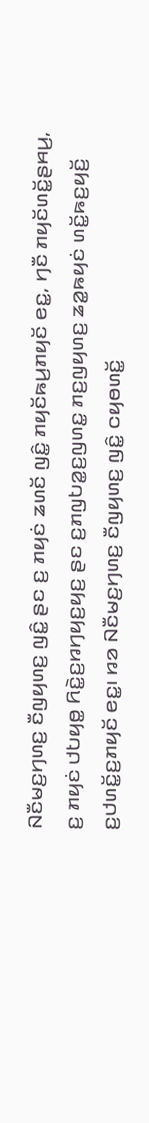ꤡꤢꤪꤗꤢ꤬ꤚꤛꤢ꤬ ꤢꤪꤜꤟꤛꤢ꤬ ꤜꤢꤨ꤭ ꤔꤢ ꤢ꤬ ꤊꤟꤢꤦ ꤘꤛꤢꤩ ꤜꤢꤨ꤭ ꤊꤟꤢꤩꤒꤣ꤬ꤊꤟꤢꤩ ꤕꤢ꤭, ꤚꤢꤪ ꤊꤟꤢꤩꤛꤢꤩ꤭ꤔꤌꤣ꤬, ꤢ꤬ ꤊꤟꤢꤦ ꤓꤝꤟꤥ꤭ ꤖꤢꤧ꤭ꤢ꤬ꤙꤚꤟꤢ꤬ꤟꤢ꤬ ꤔꤢ ꤢ꤬ꤊꤜꤝꤤ꤭ꤢ꤬ꤜꤛꤢ꤭ ꤊꤢ꤬ꤜꤟꤛꤢ꤬ ꤘꤤ꤭ꤒꤟꤢꤦ ꤛꤢꤩ꤭ꤒꤢ꤬ꤟꤢꤩ꤬ ꤢ꤬ꤓꤛꤢꤩ꤭ꤢ꤬ꤊꤟꤢꤩ ꤕꤢ꤭꤯ ꤙꤤ ꤡꤢꤪꤗꤢ꤬ꤚꤛꤢ꤬ ꤢꤪꤜꤟꤛꤢ꤬ ꤜꤢꤨ꤭ ꤍꤟꤥꤛꤢꤩ꤭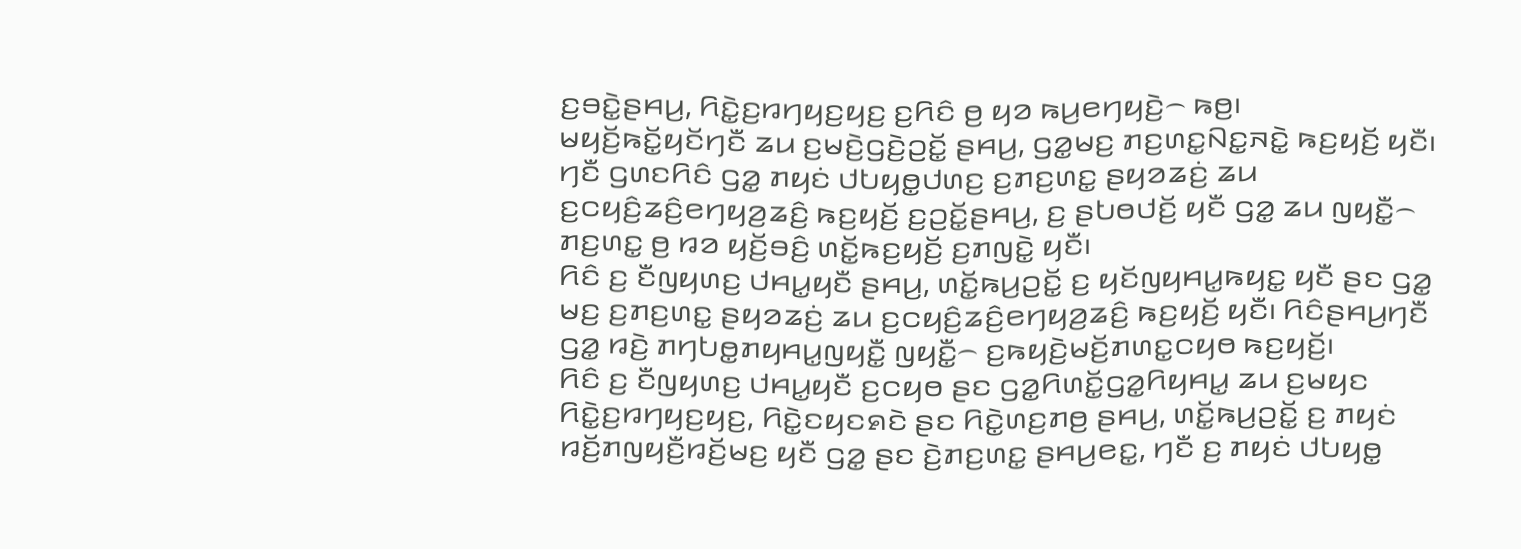ꤢ꤬ꤋꤢꤧ꤭ꤔꤌꤣ꤬, ꤖꤢꤧ꤭ꤢ꤬ꤙꤚꤟꤢ꤬ꤟꤢ꤬ ꤢ꤬ꤖꤢꤨ ꤥ꤬ ꤟꤤ ꤒꤣ꤬ꤕꤚꤟꤢꤧ꤬꤮ ꤒꤥ꤬꤯
ꤗꤟꤢꤩ꤬ꤒꤢꤩ꤭ꤟꤢꤩꤚꤢꤪ ꤘꤣ ꤢ꤬ꤗꤢꤧ꤬ꤞꤢꤧ꤬ꤑꤢꤩ꤭ ꤔꤌꤣ꤬, ꤞꤤ꤭ꤗꤢ꤬ ꤊꤢ꤬ꤛꤢ꤭ꤡꤢ꤭ꤏꤢꤧ꤭ ꤒꤢ꤬ꤟꤢꤩ꤬ ꤟꤢꤪ꤯ ꤚꤢꤪ ꤞꤛꤢꤖꤢꤨ ꤞꤤ꤭ ꤊꤟꤢꤦ ꤓꤝꤟꤥ꤭ꤓꤛꤢ꤬ ꤢ꤬ꤊꤢ꤬ꤛꤢ꤭ ꤔꤟꤤꤘꤢꤦ꤬ ꤘꤣ ꤢ꤬ꤍꤟꤢꤨ꤬ꤘꤢꤨ꤬ꤕꤚꤟꤤ꤬ꤘꤢꤨ꤬ ꤒꤢ꤬ꤟꤢꤩ꤬ ꤢ꤬ꤑꤢꤩ꤭ꤔꤌꤣ꤬, ꤢ꤬ ꤔꤝꤥꤓꤢꤩ꤬ ꤟꤢꤪ ꤞꤤ꤭ ꤘꤣ ꤜꤟꤢꤪ꤭꤮ ꤊꤢ꤬ꤛꤢ꤭ ꤥ꤬ ꤙꤤ ꤟꤢꤩ꤬ꤋꤢꤨ꤬ ꤛꤢꤩ꤭ꤒꤢ꤬ꤟꤢꤩ꤬ ꤢ꤬ꤊꤜꤢꤧ꤭ ꤟꤢꤪ꤯
ꤖꤢꤨ ꤢ꤬ ꤢꤪꤜꤟꤛꤢ꤬ ꤓꤌꤣ꤭ꤟꤢꤪ ꤔꤌꤣ꤬, ꤛꤢꤩ꤭ꤒꤣ꤬ꤑꤢꤩ꤭ ꤢ꤬ ꤟꤢꤩꤜꤟꤌꤣ꤭ꤒꤟꤢ꤭ ꤟꤢꤪ ꤔꤢ ꤞꤤ꤭ ꤗꤢ꤬ ꤢ꤬ꤊꤢ꤬ꤛꤢ꤭ ꤔꤟꤤꤘꤢꤦ꤬ ꤘꤣ ꤢ꤬ꤍꤟꤢꤨ꤬ꤘꤢꤨ꤬ꤕꤚꤟꤤ꤬ꤘꤢꤨ꤬ ꤒꤢ꤬ꤟꤢꤩ꤬ ꤟꤢꤪ꤯ ꤖꤢꤨꤔꤌꤣ꤬ꤚꤢꤪ ꤞꤤ꤭ ꤙꤢꤧ꤬ ꤊꤚꤝꤥ꤭ꤊꤟꤌꤣ꤭ꤜꤟꤢꤪ꤭ ꤜꤟꤢꤪ꤭꤮ ꤢ꤬ꤒꤟꤢꤧ꤬ꤗꤢꤩ꤬ꤊꤛꤢ꤭ꤍꤟꤥ ꤒꤢ꤬ꤟꤢꤩ꤬꤯
ꤖꤢꤨ ꤢ꤬ ꤢꤪꤜꤟꤛꤢ꤬ ꤓꤌꤣ꤭ꤟꤢꤪ ꤢ꤬ꤍꤟꤥ ꤔꤢ ꤞꤤ꤭ꤖꤛꤢꤩ꤭ꤞꤤ꤭ꤖꤟꤌꤣ꤭ ꤘꤣ ꤢ꤬ꤗꤟꤢ ꤖꤢꤧ꤭ꤢ꤬ꤙꤚꤟꤢ꤬ꤟꤢ꤬, ꤖꤢꤧ꤭ꤢꤟꤢꤎꤢꤧ ꤔꤢ ꤖꤢꤧ꤭ꤛꤢ꤬ꤊꤥ꤬ ꤔꤌꤣ꤬, ꤛꤢꤩ꤭ꤒꤣ꤬ꤑꤢꤩ꤭ ꤢ꤬ ꤊꤟꤢꤦ ꤙꤢꤩ꤬ꤊꤜꤟꤢꤪ꤬ꤙꤢꤩ꤬ꤗꤢ꤬ ꤟꤢꤪ ꤞꤤ꤭ ꤔꤢ ꤢꤧ꤬ꤊꤢ꤬ꤛꤢ꤭ ꤔꤌꤣ꤬ꤕꤢ꤭, ꤚꤢꤪ ꤢ꤬ ꤊꤟꤢꤦ ꤓꤝꤟꤥ꤭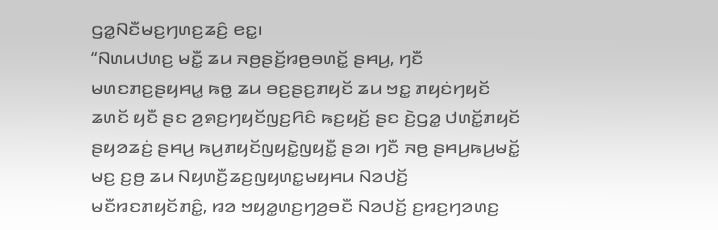ꤞꤤ꤭ꤡꤢꤪꤗꤢ꤬ꤚꤛꤢ꤬ꤘꤢꤨ꤬ ꤕꤢ꤭꤯
“ꤡꤛꤣꤓꤛꤢ꤬ ꤗꤢꤪ꤭ ꤘꤣ ꤏꤥ꤬ꤔꤢꤩ꤬ꤙꤥ꤬ꤋꤛꤢꤩ꤭ ꤔꤌꤣ꤬, ꤚꤢꤪ ꤗꤛꤢꤊꤢ꤬ꤔꤟꤌꤣ꤭ ꤒꤥ꤭ ꤘꤣ ꤋꤢ꤬ꤔꤢ꤬ꤊꤟꤢꤩ ꤘꤣ ꤠꤢ꤭ ꤊꤟꤢꤦꤚꤟꤢꤩ ꤘꤛꤢꤩ ꤟꤢꤪ ꤔꤢ ꤤ꤬ꤎꤢ꤬ꤚꤟꤢꤩꤜꤢ꤬ꤖꤢꤨ ꤒꤢ꤬ꤟꤢꤩ꤬ ꤔꤢ ꤢꤧ꤬ꤞꤤ꤭ ꤓꤛꤢꤩ꤭ꤊꤟꤢꤩ ꤔꤟꤤꤘꤢꤦ꤬ ꤔꤌꤣ꤬ ꤒꤣ꤬ꤊꤟꤢꤩꤜꤟꤢꤧ꤭ꤜꤟꤢꤪ꤭ ꤔꤤ꤯ ꤚꤢꤪ ꤏꤥ꤬ ꤔꤌꤣ꤬ꤒꤣ꤬ꤗꤢꤩ꤭ ꤗꤢ꤬ ꤢ꤬ꤥ꤬ ꤘꤣ ꤡꤟꤛꤢꤪ꤬ꤘꤢ꤬ꤜꤟꤛꤢ꤭ꤗꤟꤌꤣ ꤡꤤꤓꤢꤩ꤬ ꤗꤢꤪꤙꤢꤊꤟꤢꤩꤊꤢꤨ꤭, ꤙꤤ ꤠꤟꤤ꤭ꤛꤢ꤬ꤚꤤ꤬ꤋꤢꤪ ꤡꤤꤓꤢꤩ꤬ ꤢ꤬ꤙꤢ꤬ꤚꤤꤛꤢ꤬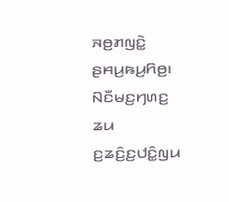ꤏꤥ꤬ꤊꤜꤢꤧ꤭ ꤔꤌꤣ꤬ꤒꤣ꤬ꤖꤥ꤬꤯
ꤡꤢꤪꤗꤢ꤬ꤚꤛꤢ꤬ ꤘꤣ ꤢ꤬ꤘꤢꤨ꤬ꤢ꤬ꤓꤢꤨ꤭ꤜꤣ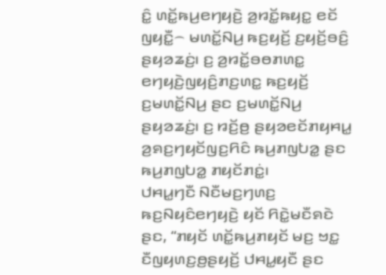ꤢꤨ꤭ ꤛꤢꤩ꤭ꤒꤣ꤬ꤕꤚꤟꤢꤧ꤬ ꤤ꤬ꤙꤢꤩ꤭ꤒꤟꤢ꤭ ꤕꤢꤩ ꤜꤟꤢꤪ꤭꤮ ꤗꤛꤢꤩ꤭ꤡꤣ꤬ ꤒꤢ꤬ꤟꤢꤩ꤬ ꤢ꤬ꤟꤢꤩ꤬ꤋꤢꤨ꤬ ꤔꤟꤤꤘꤢꤦ꤬꤯ ꤢ꤬ ꤤ꤬ꤙꤢꤩ꤭ꤋꤥꤊꤛꤢ꤭ ꤕꤚꤟꤢꤧ꤬ꤜꤟꤢꤨ꤬ꤊꤢ꤬ꤛꤢ꤭ ꤒꤢ꤬ꤟꤢꤩ꤬ ꤢ꤬ꤗꤛꤢꤩ꤭ꤡꤣ꤬ ꤔꤢ ꤢ꤬ꤗꤛꤢꤩ꤭ꤡꤣ꤬ ꤔꤟꤤꤘꤢꤦ꤬꤯ ꤢ꤬ ꤙꤢꤩ꤬ꤥ꤬ ꤔꤟꤤꤕꤢꤩꤊꤟꤌꤣ꤭ ꤤ꤬ꤎꤢ꤬ꤚꤟꤢꤩꤜꤢ꤬ꤖꤢꤨ ꤒꤣ꤬ꤊꤜꤝꤤ꤭ ꤔꤢ ꤒꤣ꤬ꤊꤜꤝꤤ꤭ ꤊꤟꤢꤩꤊꤢꤦ꤭꤯
ꤓꤌꤣ꤭ꤚꤢꤪ ꤡꤢꤪꤗꤢ꤬ꤚꤛꤢ꤬ ꤒꤢ꤬ꤡꤟꤢꤨꤕꤚꤟꤢꤧ꤬ ꤟꤢꤩ ꤖꤢꤧ꤭ꤗꤢꤪꤎꤢꤧ ꤔꤢ, “ꤊꤟꤢꤩ ꤛꤢꤩ꤭ꤒꤣ꤬ꤊꤟꤢꤩ ꤗꤢ꤬ ꤠꤢ꤭ ꤢꤪꤜꤟꤛꤢ꤬ꤥ꤬ꤔꤟꤢꤩ꤬ ꤓꤌꤣ꤭ꤟꤢꤪ ꤔꤢ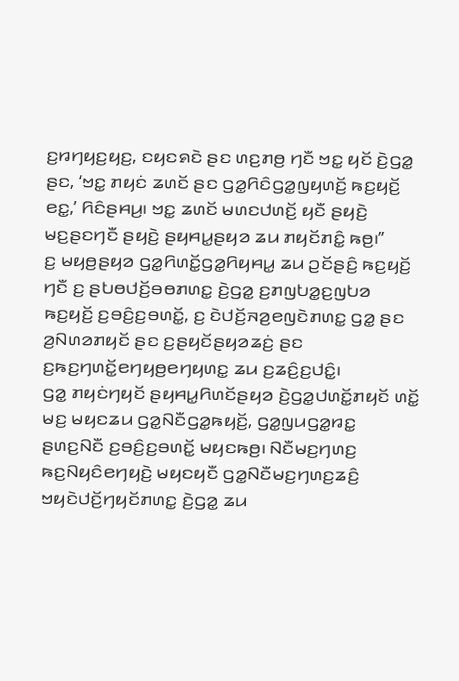ꤢ꤬ꤙꤚꤟꤢ꤬ꤟꤢ꤬, ꤢꤟꤢꤎꤢꤧ ꤔꤢ ꤛꤢ꤬ꤊꤥ꤬ ꤚꤢꤪ ꤠꤢ꤭ ꤟꤢꤩ ꤢꤧ꤬ꤞꤤ꤭ ꤔꤢ, ‘ꤠꤢ꤭ ꤊꤟꤢꤦ ꤘꤛꤢꤩ ꤔꤢ ꤞꤤ꤭ꤖꤢꤨꤞꤤ꤭ꤜꤟꤛꤢꤩ꤬ ꤒꤢ꤬ꤟꤢꤩ꤬ ꤕꤢ꤭,’ ꤖꤢꤨꤔꤌꤣ꤬꤯ ꤠꤢ꤭ ꤘꤛꤢꤩ ꤗꤛꤢꤓꤛꤢꤩ꤬ ꤟꤢꤪ ꤔꤟꤢꤧ꤬ ꤗꤢ꤬ꤔꤢꤚꤢꤪ ꤔꤟꤢꤧ꤬ ꤔꤟꤌꤣ꤭ꤔꤟꤤ ꤘꤣ ꤊꤟꤢꤩꤊꤢꤨ꤭ ꤒꤥ꤬꤯”
ꤢ꤬ ꤗꤟꤥ꤬ꤔꤟꤤ ꤞꤤ꤭ꤖꤛꤢꤩ꤭ꤞꤤ꤭ꤖꤟꤌꤣ꤭ ꤘꤣ ꤑꤢꤩꤔꤢꤨ꤬ ꤒꤢ꤬ꤟꤢꤩ꤬ ꤚꤢꤪ ꤢ꤬ ꤔꤝꤥꤓꤢꤩ꤬ꤋꤥꤊꤛꤢ꤭ ꤢꤧ꤬ꤞꤤ꤭ ꤢ꤬ꤊꤜꤝꤤ꤭ꤢ꤬ꤜꤝꤤ ꤒꤢ꤬ꤟꤢꤩ꤬ ꤢ꤬ꤋꤢꤨ꤬ꤢ꤬ꤋꤛꤢꤩ꤭, ꤢ꤬ ꤢꤧꤓꤢꤩ꤬ꤏꤤ꤬ꤕꤜꤢꤧꤊꤛꤢ꤭ ꤞꤤ꤭ ꤔꤢ ꤤ꤬ꤡꤛꤤꤊꤟꤢꤩ ꤔꤢ ꤢ꤬ꤔꤟꤢꤩꤔꤟꤤꤘꤢꤦ꤬ ꤔꤢ ꤢ꤬ꤒꤢ꤬ꤚꤛꤢꤩ꤭ꤕꤚꤟꤥ꤬ꤕꤚꤟꤛꤢ꤭ ꤘꤣ ꤢ꤬ꤘꤢꤨ꤬ꤢ꤬ꤓꤢꤨ꤭꤯
ꤞꤤ꤭ ꤊꤟꤢꤦꤚꤟꤢꤩ ꤔꤟꤌꤣ꤭ꤖꤛꤢꤩꤔꤟꤤ ꤢꤧ꤬ꤞꤤ꤭ꤓꤛꤢꤩ꤭ꤊꤟꤢꤩ ꤛꤢꤩ꤭ ꤗꤢ꤬ ꤗꤟꤢꤘꤣ ꤞꤤ꤭ꤡꤢꤪꤞꤤ꤭ꤒꤟꤢꤩ꤬, ꤞꤤ꤭ꤜꤣꤞꤤ꤭ꤙꤢ꤭ ꤔꤛꤢ꤬ꤡꤢꤪ ꤢ꤬ꤋꤢꤨ꤬ꤢ꤬ꤋꤛꤢꤩ꤭ ꤗꤟꤢꤒꤥ꤬꤯ ꤡꤢꤪꤗꤢ꤬ꤚꤛꤢ꤬ ꤒꤢ꤬ꤡꤟꤢꤨꤕꤚꤟꤢꤧ꤬ ꤗꤟꤢꤟꤢꤪ ꤞꤤ꤭ꤡꤢꤪꤗꤢ꤬ꤚꤛꤢ꤬ꤘꤢꤨ꤬ ꤠꤟꤢꤧꤓꤢꤩ꤬ꤚꤟꤢꤩꤊꤛꤢ꤭ ꤢꤧ꤬ꤞꤤ꤭ ꤘꤣ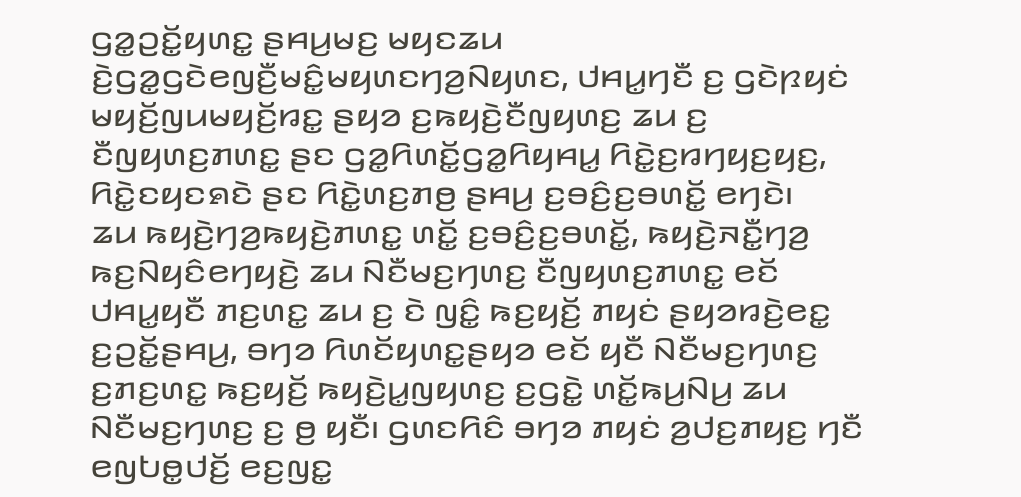ꤞꤤ꤭ꤑꤢꤩ꤭ꤟꤛꤢ꤭ ꤔꤌꤣ꤬ꤗꤢ꤬ ꤗꤟꤢꤘꤣ ꤢꤧ꤬ꤞꤤ꤭ꤞꤢꤧꤕꤜꤢꤪ꤬ꤗꤢꤨ꤭ꤗꤟꤛꤢꤚꤤ꤬ꤡꤟꤛꤢ, ꤓꤌꤣ꤭ꤚꤢꤪ ꤢ꤬ ꤞꤢꤧꤐꤟꤢꤦ ꤗꤟꤢꤩ꤬ꤜꤣꤗꤟꤢꤩ꤬ꤙꤢ꤭ ꤔꤟꤤ ꤢ꤬ꤒꤟꤢꤧ꤬ꤢꤪꤜꤟꤛꤢ꤬ ꤘꤣ ꤢ꤬ ꤢꤪꤜꤟꤛꤢ꤬ꤊꤛꤢ꤭ ꤔꤢ ꤞꤤ꤭ꤖꤛꤢꤩ꤭ꤞꤤ꤭ꤖꤟꤌꤣ꤭ ꤖꤢꤧ꤭ꤢ꤬ꤙꤚꤟꤢ꤬ꤟꤢ꤬, ꤖꤢꤧ꤭ꤢꤟꤢꤎꤢꤧ ꤔꤢ ꤖꤢꤧ꤭ꤛꤢ꤬ꤊꤥ꤬ ꤔꤌꤣ꤬ ꤢ꤬ꤋꤢꤨ꤬ꤢ꤬ꤋꤛꤢꤩ꤭ ꤕꤚꤢꤧ꤯
ꤘꤣ ꤒꤟꤢꤧ꤬ꤚꤤ꤬ꤒꤟꤢꤧ꤬ꤊꤛꤢ꤭ ꤛꤢꤩ꤭ ꤢ꤬ꤋꤢꤨ꤬ꤢ꤬ꤋꤛꤢꤩ꤭, ꤒꤟꤢꤧ꤬ꤏꤢꤪ꤭ꤚꤤ꤬ ꤒꤢ꤬ꤡꤟꤢꤨꤕꤚꤟꤢꤧ꤬ ꤘꤣ ꤡꤢꤪꤗꤢ꤬ꤚꤛꤢ꤬ ꤢꤪꤜꤟꤛꤢ꤬ꤊꤛꤢ꤭ ꤕꤢꤩ ꤓꤌꤣ꤭ꤟꤢꤪ ꤊꤢ꤬ꤛꤢ꤭ ꤘꤣ ꤢ꤬ ꤢꤧ ꤜꤢꤨ꤭ ꤒꤢ꤬ꤟꤢꤩ꤬ ꤊꤟꤢꤦ ꤔꤟꤤꤙꤢꤧ꤬ꤕꤢ꤭ ꤢ꤬ꤑꤢꤩ꤭ꤔꤌꤣ꤬, ꤋꤚꤤ ꤖꤛꤢꤩꤟꤛꤢ꤭ꤔꤟꤤ ꤕꤢꤩ ꤟꤢꤪ ꤡꤢꤪꤗꤢ꤬ꤚꤛꤢ꤬ ꤢ꤬ꤊꤢ꤬ꤛꤢ꤭ ꤒꤢ꤬ꤟꤢꤩ꤬ ꤒꤟꤢꤧ꤬ꤣ꤭ꤜꤟꤛꤢ꤬ ꤢ꤬ꤞꤢꤧ꤭ ꤛꤢꤩ꤭ꤒꤣ꤬ꤡꤣ꤬ ꤘꤣ ꤡꤢꤪꤗꤢ꤬ꤚꤛꤢ꤬ ꤢ꤬ ꤥ꤬ ꤟꤢꤪ꤯ ꤞꤛꤢꤖꤢꤨ ꤋꤚꤤ ꤊꤟꤢꤦ ꤤ꤬ꤓꤢ꤬ꤊꤟꤢ꤬ ꤚꤢꤪ ꤕꤜꤝꤥ꤭ꤓꤢꤩ꤬ ꤕꤢ꤬ꤜꤢ꤭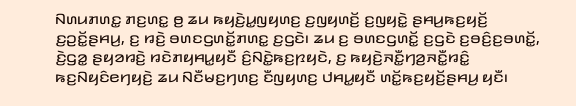ꤡꤛꤣꤊꤛꤢ꤭ ꤊꤢ꤬ꤛꤢ꤭ ꤥ꤬ ꤘꤣ ꤒꤟꤢꤧ꤬ꤣ꤭ꤜꤟꤛꤢ꤬ ꤢ꤬ꤜꤟꤛꤢꤩ꤬ ꤢ꤬ꤜꤟꤢꤧ꤭ ꤔꤌꤣ꤬ꤒꤢ꤬ꤟꤢꤩ꤬ ꤢ꤬ꤑꤢꤩ꤭ꤔꤌꤣ꤬, ꤢ꤬ ꤙꤢꤧ꤬ ꤋꤛꤢꤞꤛꤢꤩ꤭ꤊꤛꤢ꤭ ꤢ꤬ꤞꤢꤧ꤯ ꤘꤣ ꤢ꤬ ꤋꤛꤢꤞꤛꤢꤩ꤭ ꤢ꤬ꤞꤢꤧ ꤢ꤬ꤋꤢꤨ꤬ꤢ꤬ꤋꤛꤢꤩ꤭, ꤢꤧ꤬ꤞꤤ꤭ ꤔꤟꤤꤙꤢꤧ꤬ ꤙꤢꤧꤊꤟꤌꤣ꤭ꤟꤢꤪ ꤢꤨ꤬ꤡꤢꤧ꤭ꤒꤢ꤬ꤐꤟꤢꤧ, ꤢ꤬ ꤒꤟꤢꤧ꤬ꤏꤢꤪ꤭ꤚꤤ꤬ꤏꤢꤪ꤭ꤙꤢꤨ꤭ ꤒꤢ꤬ꤡꤟꤢꤨꤕꤚꤟꤢꤧ꤬ ꤘꤣ ꤡꤢꤪꤗꤢ꤬ꤚꤛꤢ꤬ ꤢꤪꤜꤟꤛꤢ꤬ ꤓꤌꤣ꤭ꤟꤢꤪ ꤛꤢꤩ꤭ꤒꤢ꤬ꤟꤢꤩ꤬ꤔꤌꤣ꤬ ꤟꤢꤪ꤯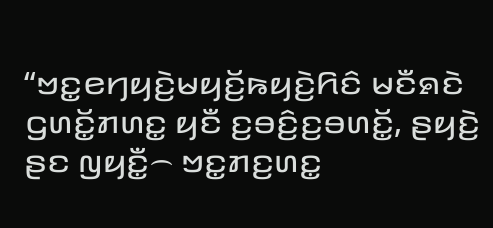“ꤠꤢ꤭ꤕꤚꤟꤢꤧ꤬ꤗꤟꤢꤩ꤬ꤒꤟꤢꤧ꤬ꤖꤢꤨ ꤗꤢꤪꤎꤢꤧ ꤞꤛꤢꤩ꤭ꤊꤛꤢ꤭ ꤟꤢꤪ ꤢ꤬ꤋꤢꤨ꤬ꤢ꤬ꤋꤛꤢꤩ꤭, ꤔꤟꤢꤧ꤬ ꤔꤢ ꤜꤟꤢꤪ꤭꤮ ꤠꤢ꤭ꤊꤢ꤬ꤛꤢ꤭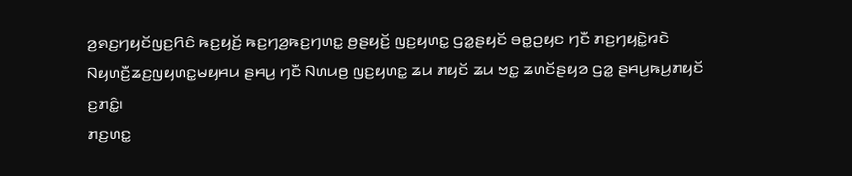ꤤ꤬ꤎꤢ꤬ꤚꤟꤢꤩꤜꤢ꤬ꤖꤢꤨ ꤒꤢ꤬ꤟꤢꤩ꤬ ꤒꤢ꤬ꤚꤤ꤬ꤒꤢ꤬ꤚꤛꤢ꤭ ꤥ꤬ꤔꤟꤢꤩ꤬ ꤜꤢ꤬ꤟꤛꤢ꤭ ꤞꤤ꤭ꤔꤟꤢꤩ ꤋꤥ꤭ꤑꤟꤢ ꤚꤢꤪ ꤊꤢ꤬ꤚꤟꤢꤧ꤭ꤙꤢꤧ ꤡꤟꤛꤢꤪ꤬ꤘꤢ꤬ꤜꤟꤛꤢ꤭ꤗꤟꤌꤣ ꤔꤌꤣ꤬ ꤚꤢꤪ ꤡꤛꤣꤥ꤬ ꤜꤢ꤬ꤟꤛꤢ꤭ ꤘꤣ ꤊꤟꤢꤩ ꤘꤣ ꤠꤢ꤭ ꤘꤛꤢꤩꤔꤟꤤ ꤞꤤ꤭ ꤔꤌꤣ꤬ꤒꤣ꤬ꤊꤟꤢꤩ ꤢ꤬ꤊꤢꤨ꤭꤯
ꤊꤢ꤬ꤛꤢ꤭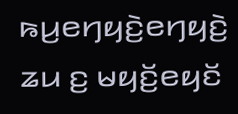ꤒꤣ꤬ꤕꤚꤟꤢꤧ꤬ꤕꤚꤟꤢꤧ꤬ ꤘꤣ ꤢ꤬ ꤗꤟꤢꤩ꤬ꤕꤟꤢꤩ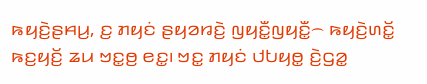ꤒꤟꤢꤧ꤬ꤔꤌꤣ꤬, ꤢ꤬ ꤊꤟꤢꤦ ꤔꤟꤤꤙꤢꤧ꤬ ꤜꤟꤢꤪ꤭ꤜꤟꤢꤪ꤭꤮ ꤒꤟꤢꤧ꤬ꤛꤢꤩ꤭ ꤒꤢ꤬ꤟꤢꤩ꤬ ꤘꤣ ꤠꤢ꤭ꤥ꤬ ꤕꤢ꤭꤯ ꤠꤢ꤭ ꤊꤟꤢꤦ ꤓꤝꤟꤥ꤭ ꤢꤧ꤬ꤞꤤ꤭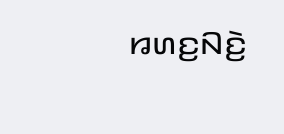ꤙꤛꤢ꤬ꤡꤢꤧ꤬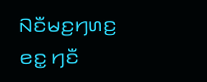ꤡꤢꤪꤗꤢ꤬ꤚꤛꤢ꤬ ꤕꤢ꤭ ꤚꤢꤪ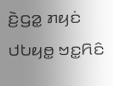ꤢꤧ꤬ꤞꤤ꤭ ꤊꤟꤢꤦ ꤓꤝꤟꤥ꤭ ꤠꤢ꤭ꤖꤢꤨ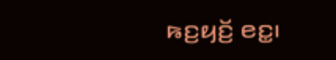ꤒꤢ꤬ꤟꤢꤩ꤬ ꤕꤢ꤭꤯